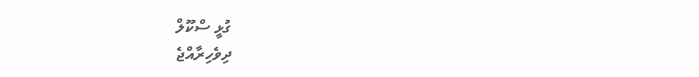ގުޅީ ސްކޫލް
ދިވެހިރާއްޖެ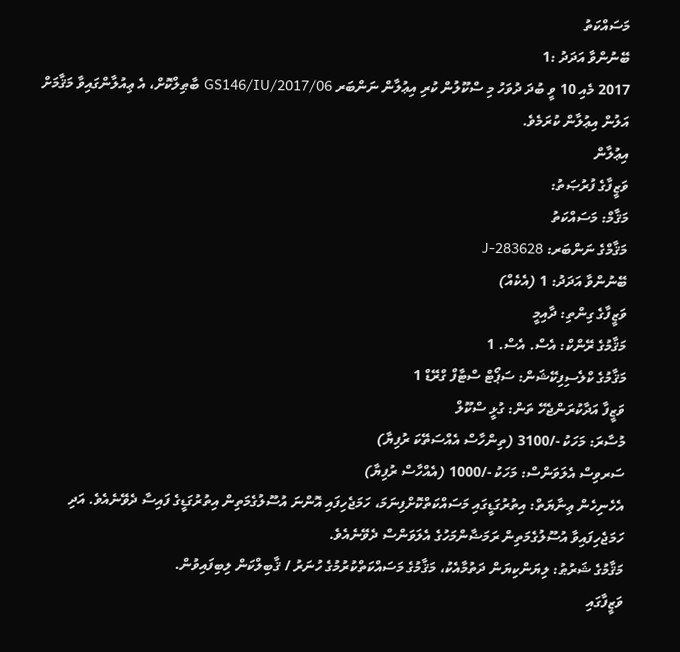މަސައްކަތު
ބޭނުންވާ އަދަދު :1
2017 މެއި 10 ވީ ބުދަ ދުވަހު މި ސްކޫލުން ކުރި އިޢުލާން ނަންބަރ GS146/IU/2017/06 ބާޠިލްކޮށް، އެ ޢިއުލާންގައިވާ މަޤާމަށް އަލުން އިޢުލާން ކުރަމެވެ.
އިޢުލާން
ވަޒީފާގެ ފުރުޞަތު:
މަޤާމް: މަސައްކަތު
މަޤާމްގެ ނަންބަރ: J-283628
ބޭނުންވާ އަދަދު: 1 (އެކެއް)
ވަޒީފާގެ ގިންތި: ދާއިމީ
މަޤާމުގެ ރޭންކް: އެސް. އެސް. 1
މަޤާމުގެ ކްލެސިފިކޭޝަން: ސަޕޯޓް ސްޓާފް ގްރޭޑް 1
ވަޒީފާ އަދާކުރަންޖެހޭ ތަން: ގުޅީ ސްކޫލް
މުސާރަ: މަހަކު -/3100 (ތިންހާސް އެއްސަތޭކަ ރުފިޔާ)
ސަރވިސް އެލަވަންސް: މަހަކު -/1000 (އެއްހާސް ރުފިޔާ)
އެހެނިހެން ޢިނާޔަތް: އިތުރުގަޑީގައި މަސައްކަތްކޮށްފިނަމަ، ހަމަޖެހިފައި އޮންނަ އުސޫލުގެމަތިން އިތުރުގަޑީގެ ފައިސާ ދެވޭނެއެވެ. އަދި ހަމަޖެހިފައިވާ އުސޫލުގެމަތިން ރަމަޟާންމަހުގެ އެލަވަންސް ދެވޭނެއެވެ.
މަޤާމުގެ ޝަރުޠު: ލިޔަންކިޔަން ދަތުމާއެކު، މަޤާމުގެ މަސައްކަތްކުރުމުގެ ހުނަރު / ޤާބިލްކަން ލިބިފައިވުން.
ވަޒީފާގައި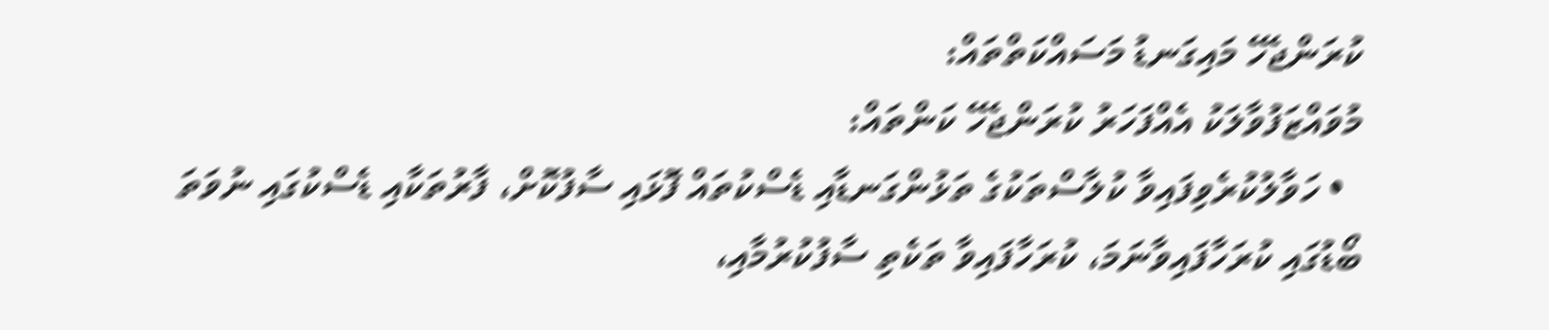ކުރަންޖެހޭ މައިގަނޑު މަސައްކަތްތައް:
މުވައްޒަފުވާލަކު އެއްފަހަރު ކުރަންޖެހޭ ކަންތައް:
  • ހަވާލުކުރެވިފައިވާ ކުލާސްތަކުގެ ތަޅުންގަނޑާއި ޑެސްކުތައް ފޮޅައި ސާފުކޮށް، ފާރުތަކާއި ޑެސްކުގައި ނުވަތަ ބޯޑުގައި ކުރަހާފައިވާނަމަ، ކުރަހާފައިވާ ތަކެތި ސާފުކުރުމާއި،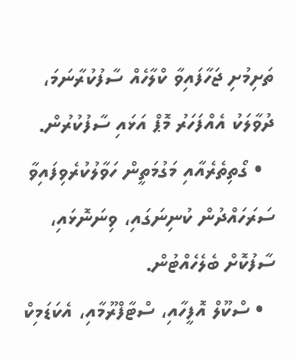ތަށިމުށި ޖަހާފައިވާ ކްލާހެއް ސާފުކުރާނަމަ، ދުވާލަކު އެއްފަހަރު މޮޕް އަޅައި ސާފުކުރުން.
  • ގޯތިތެރެއާއި މަގުމަތީން ހަވާލުކުރެވިފައިވާ ސަރަހައްދުން ކުނިނަގައި، ވިނަނޮޅައި، ސާފުކޮށް ބެލެހެއްޓުން.
  • ސްކޫލް އޮފީހާއި، ސްޓާފްރޫމާއި، އެކަޑަމިކް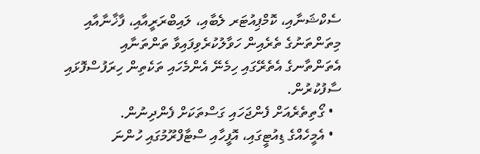ސެކްޝަނާއި، ކޮމްޕިއުޓަރ ލެބާއި، ލައިބްރަރީއާއި، ފާޚާނާއާއި މިތަންތަނުގެ ތެރެއިން ހަވާލުކުރެވިފައިވާ ތަންތަނާއި އެތަންތާނގެ އެތެރޭގައި ހިމެނޭ އެންމެހައި ތަކެތިން ހިރަފުސްފޮޅައި ސާފުކުރުން.
  • ގޯތިތެރެއަށް ފެންޖަހައި ގަސްތަކަށް ފެންދިނުން.
  • އެމީހެއްގެ ޑިއުޓީގައި، އޮފީހާއި ސްޓާފްރޫމުގައި ހުންނަ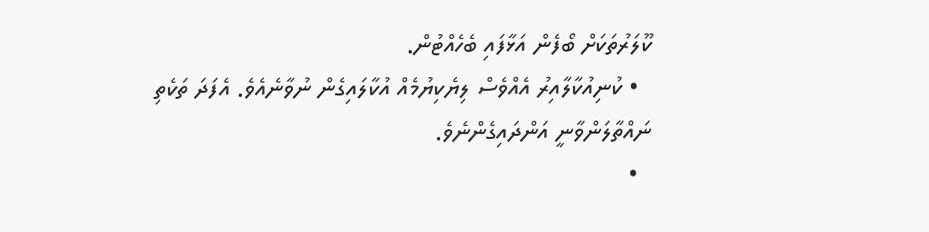ކޫލަރުތަކަށް ބޯފެން އަޅާފައި ބެހެއްޓުން.
  • ކުނިއުކާލާއިރު އެއްވެސް ލިޔެކިޔުމެއް އުކާލައިގެން ނުވާނެއެވެ. އެފަދަ ތަކެތި ނައްތާލަންވާނީ އަންދައިގެންނެވެ.
  •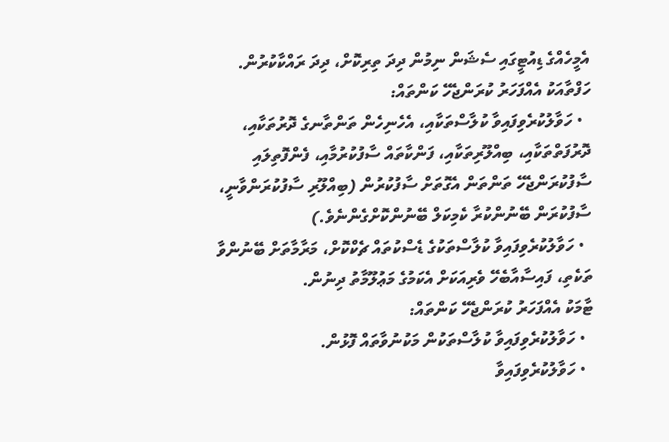އެމީހެއްގެ ޑިއުޓީގައި ސެޝަން ނިމުން ދިދަ ތިރިކޮށް، ދިދަ ރައްކާކުރުން.
ހަފްތާއަކު އެއްފަހަރު ކުރަންޖެހޭ ކަންތައް:
  • ހަވާލުކުރެވިފައިވާ ކުލާސްތަކާއި، އެހެނިހެން ތަންތާނގެ ދޮރުތަކާއި، ދޮރުފަތްތަކާއި، ބިއްލޫރިތަކާއި، ފަންކާތައް ސާފުކުރުމާއި، ފެންފޮތިލައި ސާފުކުރަންޖެހޭ ތަންތަން އެގޮތަށް ސާފުކުރުން (ބިއްލޫރި ސާފުކުރަންވާނީ، ސާފުކުރަން ބޭނުންކުރާ ކެމިކަލް ބޭނުންކޮށްގެންނެވެ.)
  • ހަވާލުކުރެވިފައިވާ ކުލާސްތަކުގެ ޑެސްކުތައް ޗެކްކޮށް، މަރާމާތަށް ބޭނުންވާ ތަކެތި، ފައިސާއާބެހޭ ވެރިއަކަށް އެކަމުގެ މަޢުލޫމާތު ދިނުން.
ޓާމަކު އެއްފަހަރު ކުރަންޖެހޭ ކަންތައް:
  • ހަވާލުކުރެވިފައިވާ ކުލާސްތަކުން މަކުނުވާތައް ފޮޅުން.
  • ހަވާލުކުރެވިފައިވާ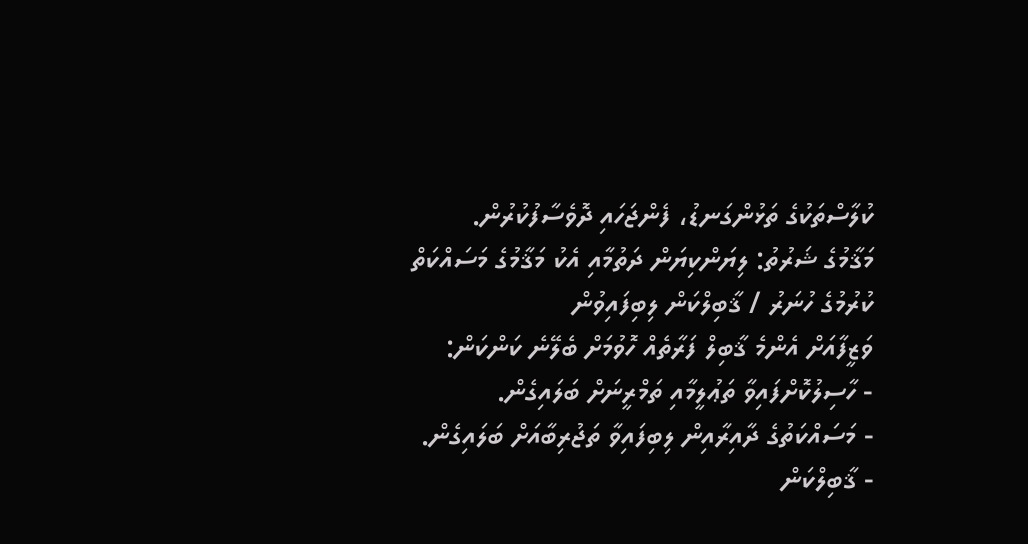ކުލާސްތަކުގެ ތަޅުންގަނޑު، ފެންޖަހައި ދޮވެސާފުކުރުން.
މަޤާމުގެ ޝަރުތު: ލިޔަންކިޔަން ދަތުމާއި އެކު މަޤާމުގެ މަސައްކަތް ކުރުމުގެ ހުނަރު / ޤާބިލްކަން ލިބިފައިވުން
ވަޒީފާއަށް އެންމެ ޤާބިލް ފަރާތެއް ހޮވުމަށް ބެލޭނެ ކަންކަން:
- ހާސިލުކޮށްފައިވާ ތަޢުލީމާއި ތަމްރީނަށް ބަލައިގެން.
- މަސައްކަތުގެ ދާއިރާއިން ލިބިފައިވާ ތަޖުރިބާއަށް ބަލައިގެން.
- ޤާބިލްކަން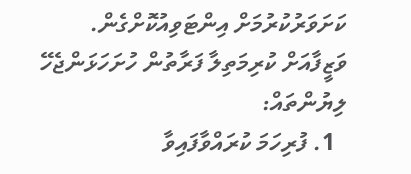ކަށަވަރުކުރުމަށް އިންޓަވިއުކޮށްގެން.
ވަޒީފާއަށް ކުރިމަތިލާ ފަރާތުން ހުށަހަޅަންޖެހޭ ލިޔުންތައް:
  1. ފުރިހަމަ ކުރައްވާފައިވާ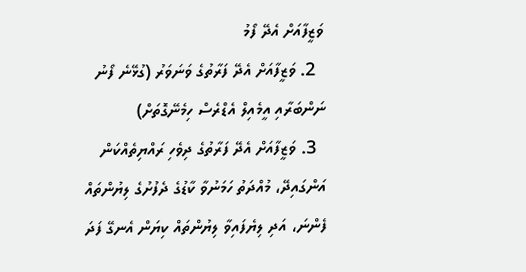ވަޒީފާއަށް އެދޭ ފޯމު
  2. ވަޒީފާއަށް އެދޭ ފަރާތުގެ ވަނަވަރު (ގުޅޭނެ ފޯނު ނަންބަރާއި އީމެއިލް އެޑްރެސް ހިމެނޭގޮތަށް)
  3. ވަޒީފާއަށް އެދޭ ފަރާތުގެ ދިވެހި ރައްޔިތެއްކަން އަންގައިދޭ، މުއްދަތު ހަމަނުވާ ކާޑުގެ ދެފުށުގެ ލިޔުންތައް ފެންނަ، އަދި ލިޔެފައިވާ ލިޔުންތައް ކިޔަން އެނގޭ ފަދަ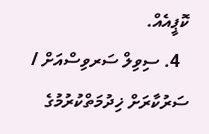ކޮޕީއެއް.
  4. ސިވިލް ސަރވިސްއަށް / ސަރުކާރަށް ޚިދުމަތްކުރުމުގެ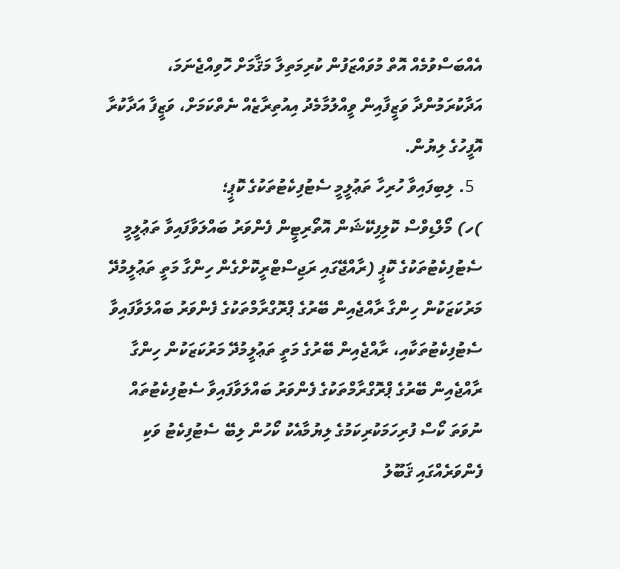އެއްބަސްވުމެއް އޮތް މުވައްޒަފުން ކުރިމަތިލާ މަޤާމަށް ހޮވިއްޖެނަމަ، އަދާކުރަމުންދާ ވަޒީފާއިން ވީއްލުމާމެދު އިއުތިރާޒެއް ނެތްކަމަށް، ވަޒީފާ އަދާކުރާ އޮފީހުގެ ލިޔުން.
  5. ލިބިފައިވާ ހުރިހާ ތަޢުލީމީ ސެޓުފިކެޓުތަކުގެ ކޮޕީ؛
)ހ) މޯލްޑިވްސް ކޮލިފިކޭޝަން އޮތޯރިޓީން ފެންވަރު ބައްލަވާފައިވާ ތަޢުލީމީ ސެޓުފިކެޓުތަކުގެ ކޮޕީ (ރާއްޖޭގައި ރަޖިސްޓްރީކޮށްގެން ހިންގާ މަތީ ތަޢުލީމުދޭ މަރުކަޒަކުން ހިންގާ ރާއްޖެއިން ބޭރުގެ ޕްރޮގްރާމްތަކުގެ ފެންވަރު ބައްލަވާފައިވާ ސެޓުފިކެޓުތަކާއި، ރާއްޖެއިން ބޭރުގެ މަތީ ތަޢުލީމުދޭ މަރުކަޒަކުން ހިންގާ ރާއްޖެއިން ބޭރުގެ ޕްރޮގްރާމްތަކުގެ ފެންވަރު ބައްލަވާފައިވާ ސެޓުފިކެޓުތައް ނުވަތަ ކޯސް ފުރިހަމަކުރިކަމުގެ ލިޔުމާއެކު ކޯހުން ލިބޭ ސެޓުފިކެޓު ވަކި ފެންވަރެއްގައި ޤަބޫލު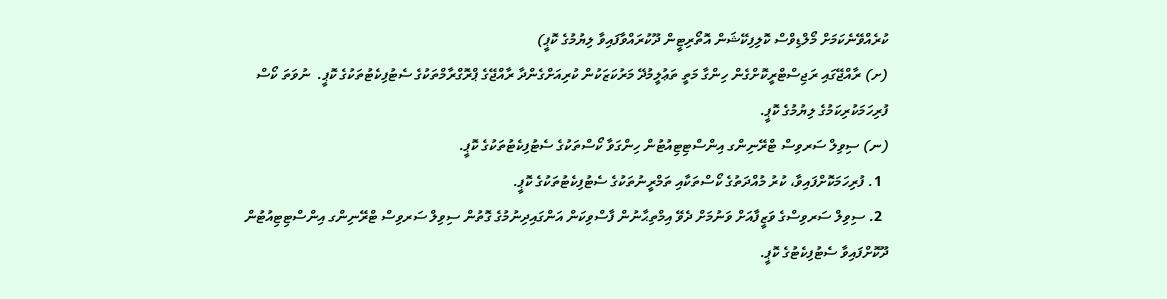ކުރެއްވޭނެކަމަށް މޯލްޑިވްސް ކޮލިފިކޭޝަން އޮތޯރިޓީން ދޫކުރައްވާފައިވާ ލިޔުމުގެ ކޮޕީ)
(ށ) ރާއްޖޭގައި ރަޖިސްޓްރީކޮށްގެން ހިންގާ މަތީ ތަޢުލީމުދޭ މަރުކަޒަކުން ކުރިއަށްގެންދާ ރާއްޖޭގެ ޕްރޮގްރާމްތަކުގެ ސެޓުފިކެޓުތަކުގެ ކޮޕީ.  ނުވަތަ ކޯސް ފުރިހަމަކުރިކަމުގެ ލިޔުމުގެ ކޮޕީ.
(ނ) ސިވިލް ސަރވިސް ޓްރޭނިންގ އިންސްޓިޓިއުޓުން ހިންގަވާ ކޯސްތަކުގެ ސެޓުފިކެޓުތަކުގެ ކޮޕީ.
  1. ފުރިހަމަކޮށްފައިވާ، ކުރު މުއްދަތުގެ ކޯސްތަކާއި ތަމްރީނުތަކުގެ ސެޓުފިކެޓުތަކުގެ ކޮޕީ.
  2. ސިވިލް ސަރވިސްގެ ވަޒީފާއަށް ވަނުމަށް ދެވޭ އިމްތިޙާނުން ފާސްވިކަން އަންގައިދިނުމުގެ ގޮތުން ސިވިލް ސަރވިސް ޓްރޭނިންގ އިންސްޓިޓިއުޓުން ދޫކޮށްފައިވާ ސެޓުފިކެޓުގެ ކޮޕީ.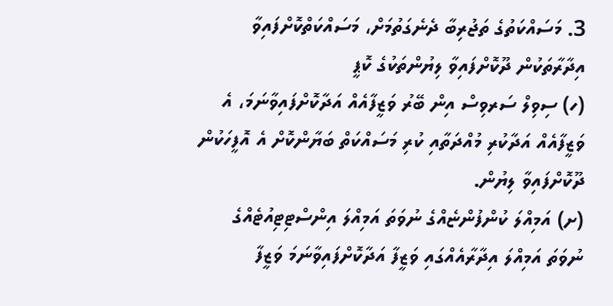3. މަސައްކަތުގެ ތަޖުރިބާ ދެނެގަތުމަށް، މަސައްކަތްކޮށްފައިވާ އިދާރާތަކުން ދޫކޮށްފައިވާ ލިޔުންތަކުގެ ކޮޕީ
(ހ) ސިވިލް ސަރވިސް އިން ބޭރު ވަޒީފާއެއް އަދާކޮށްފައިވާނަމަ، އެ ވަޒީފާއެއް އަދާކުރި މުއްދަތާއި ކުރި މަސައްކަތް ބަޔާންކޮށް އެ އޮފީހަކުން ދޫކޮށްފައިވާ ލިޔުން.
(ށ) އަމިއްލަ ކުންފުންޏެއްގެ ނުވަތަ އަމިއްލަ އިންސްޓިޓިއުޓެއްގެ ނުވަތަ އަމިއްލަ އިދާރާއެއްގައި ވަޒީފާ އަދާކޮށްފައިވާނަމަ ވަޒީފާ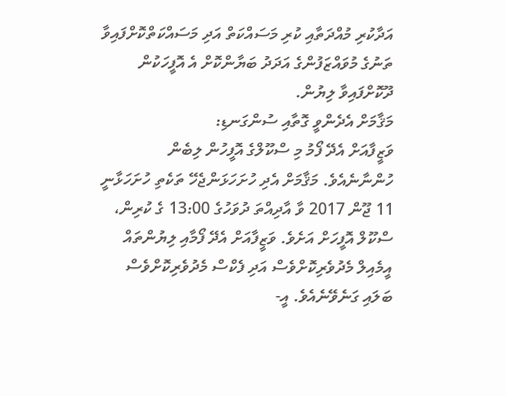އަދާކުރި މުއްދަތާއި ކުރި މަސައްކަތް އަދި މަސައްކަތްކޮށްފައިވާ ތަނުގެ މުވައްޒަފުންގެ އަދަދު ބަޔާންކޮށް އެ އޮފީހަކުން ދޫކޮށްފައިވާ ލިޔުން.
މަޤާމަށް އެދެންވީ ގޮތާއި ސުންގަނޑި:
ވަޒީފާއަށް އެދޭ ފޯމު މި ސްކޫލްގެ އޮފީހުން ލިބެން ހުންނާނެއެވެ. މަޤާމަށް އެދި ހުށަހަޅަންޖެހޭ ތަކެތި ހުށަހަޅާނީ 11 ޖޫން 2017 ވާ އާދިއްތަ ދުވަހުގެ 13:00 ގެ ކުރިން، ސްކޫލް އޮފީހަށް އަށެވެ. ވަޒީފާއަށް އެދޭ ފޯމާއި ލިޔުންތައް އީމެއިލް މެދުވެރިކޮށްވެސް އަދި ފެކްސް މެދުވެރިކޮށްވެސް  ބަލައި ގަނެވޭނެއެވެ. އީ-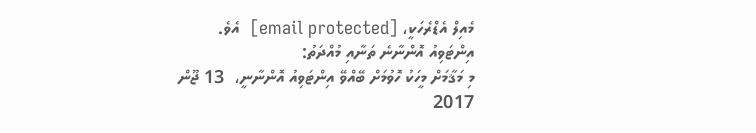މެއިލް އެޑްރެހަކީ، [email protected]  އެވެ.
އިންޓަވިއު އޮންނާނެ ތަނާއި މުއްދަތު:
މި މަޤާމަށް މީހަކު ހޮވުމަށް ބޭއްވޭ އިންޓަވިއު އޮންނާނީ،  13 ޖޫން 2017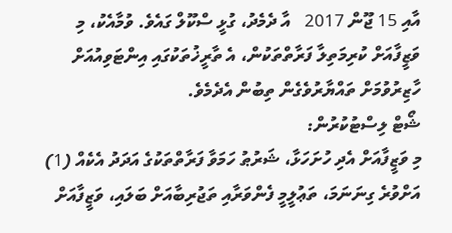އާއި 15 ޖޫން 2017   އާ ދެމެދު، ގުޅީ ސްކޫލް ގައެވެ. ވުމާއެކު، މި ވަޒީފާއަށް ކުރިމަތިލާ ފަރާތްތަކުން، އެ ތާރީޚުތަކުގައި އިންޓަވިއުއަށް ހާޒިރުވުމަށް ތައްޔާރުވެގެން ތިބުން އެދެމެވެ.
ޝޯޓް ލިސްޓުކުރުން:
މި ވަޒީފާއަށް އެދި ހުށަހަޅާ، ޝަރުޠު ހަމަވާ ފަރާތްތަކުގެ އަދަދު އެކެއް (1)  އަށްވުރެ ގިނަނަމަ، ތަޢުލީމީ ފެންވަރާއި ތަޖުރިބާއަށް ބަލައި، ވަޒީފާއަށް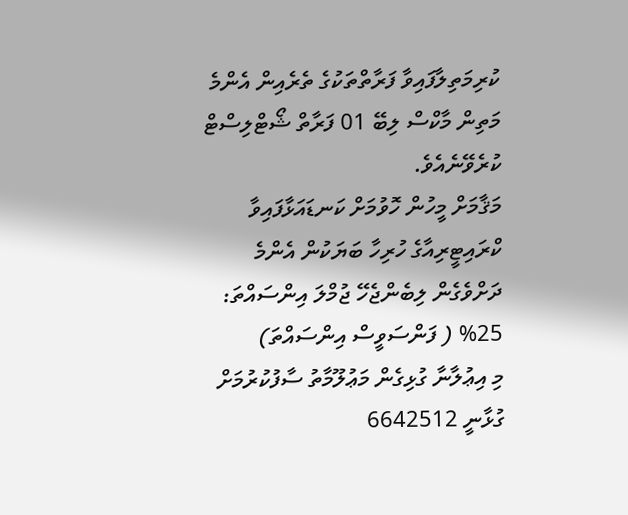ކުރިމަތިލާފައިވާ ފަރާތްތަކުގެ ތެރެއިން އެންމެ މަތިން މާކްސް ލިބޭ 01 ފަރާތް ޝޯޓްލިސްޓް ކުރެވޭނެއެވެ.
މަޤާމަށް މީހުން ހޮވުމަށް ކަނޑައަޅާފައިވާ ކްރައިޓީރިއާގެ ހުރިހާ ބަޔަކުން އެންމެ ދަށްވެގެން ލިބެންޖެހޭ ޖުމްލަ އިންސައްތަ:
%25 ( ފަންސަވީސް އިންސައްތަ)
މި އިޢުލާނާ ގުޅިގެން މަޢުލޫމާތު ސާފުކުރުމަށް ގުޅާނީ 6642512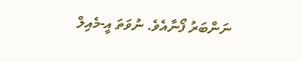ނަންބަރު ފޯނާއެވެ. ނުވަތަ އީ-މެއިލް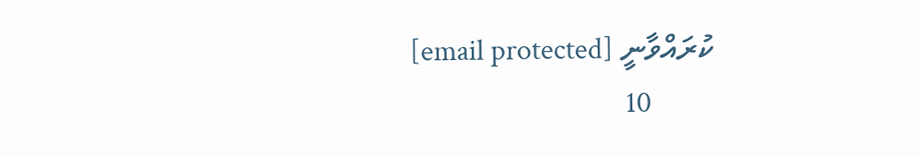ކުރައްވާނީ [email protected]
         10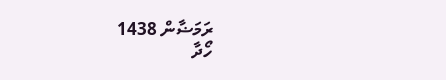ރަމަޟާން 1438
ހޯދާ